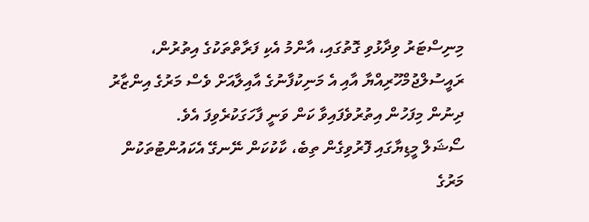މިނިސްޓަރު ވިދާޅުވި ގޮތުގައި، އާންމު އެކި ފަރާތްތަކުގެ އިތުރުން، ރައީސުލްޖުމްހޫރިއްޔާ އާއި އެ މަނިކުފާނުގެ އާއިލާއަށް ވެސް މަރުގެ އިންޒާރު ދިނުން މިފަހުން އިތުރުވެފައިވާ ކަން ވަނީ ފާހަގަކުރެވިފަ އެވެ.
ސޯޝަލް މީޑިޔާގައި ފޮރުވިގެން ތިބެ، ކާކުކަން ނޭނގޭ އެކައުންޓުތަކުން މަރުގެ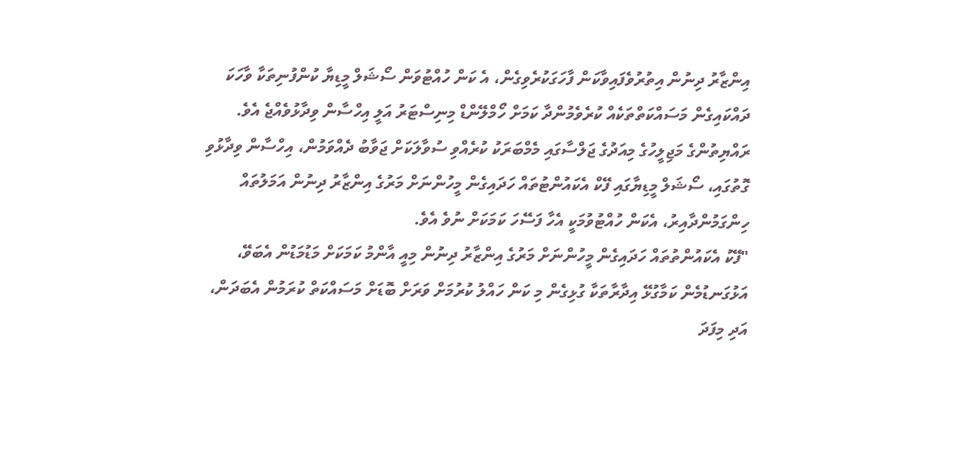އިންޒާރު ދިނުން އިތުރުވެފައިވާކަން ފާހަގަކުރެވިގެން، އެ ކަން ހުއްޓުވަން ސޯޝަލް މީޑިޔާ ކުންފުނިތަކާ ވާހަކަ ދައްކައިގެން މަސައްކަތްތަކެއް ކުރެވެމުންދާ ކަމަށް ހޯމްލޭންޑް މިނިސްޓަރު އަލީ އިހްސާން ވިދާޅުވެއްޖެ އެވެ.
ރައްޔިތުންގެ މަޖިލީހުގެ މިއަދުގެ ޖަލްސާގައި މެމްބަރަކު ކުރެއްވި ސުވާލަކަށް ޖަވާބު ދެއްވަމުން، އިހްސާން ވިދާޅުވި ގޮތުގައި، ސޯޝަލް މީޑިޔާގައި ފޭކް އެކައުންޓުތައް ހަދައިގެން މީހުންނަށް މަރުގެ އިންޒާރު ދިނުން އަމަލުތައް ހިންގަމުންދާއިރު، އެކަން ހުއްޓުވުމަކީ އެހާ ފަސޭހަ ކަމަކަށް ނުވެ އެވެ.
"ފޭކު އެކައުންތުތައް ހަދައިގެން މީހުންނަށް މަރުގެ އިންޒާރު ދިނުން މިއީ އާންމު ކަމަކަށް މަޑުމަޑުން އެބަވޭ، އަޅުގަނޑުމެން ކަމާގުޅޭ އިދާރާތަކާ ގުޅިގެން މި ކަން ހައްލު ކުރުމަށް ވަރަށް ބޮޑަށް މަސައްކަތް ކުރަމުން އެބަދަން، އަދި މިފަދަ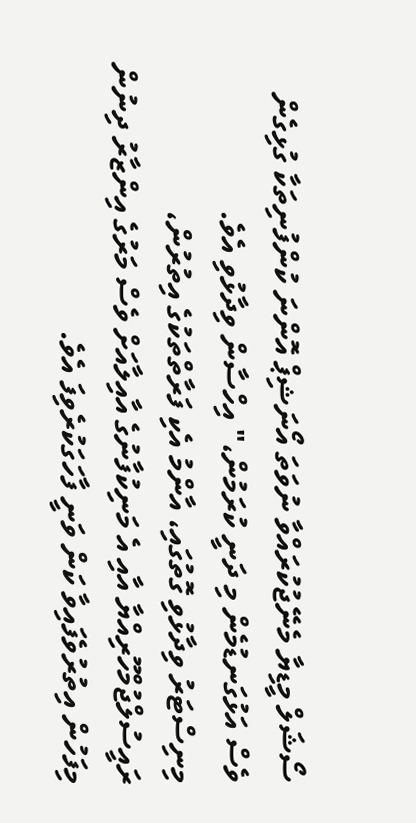ސޯޝަލް މީޑިޔާ މެނޭޖުކުރައްވާ ނުވަތަ އޯނަޝިޕް އޮންނަ ކުންފުނިތަކާ ގުޅިގެން ވެސް އަޅުގަނޑުމެން މި ދަނީ ކުރަމުން،" އިހްސާން ވިދާޅުވި އެވެ.
މިނިސްޓަރު ވިދާޅުވި ގޮތުގައި، އާންމު އެކި ފަރާތްތަކުގެ އިތުރުން، ރައީސުލްޖުމްހޫރިއްޔާ އާއި އެ މަނިކުފާނުގެ އާއިލާއަށް ވެސް މަރުގެ އިންޒާރު ދިނުން މިފަހުން އިތުރުވެފައިވާ ކަން ވަނީ ފާހަގަކުރެވިފަ އެވެ.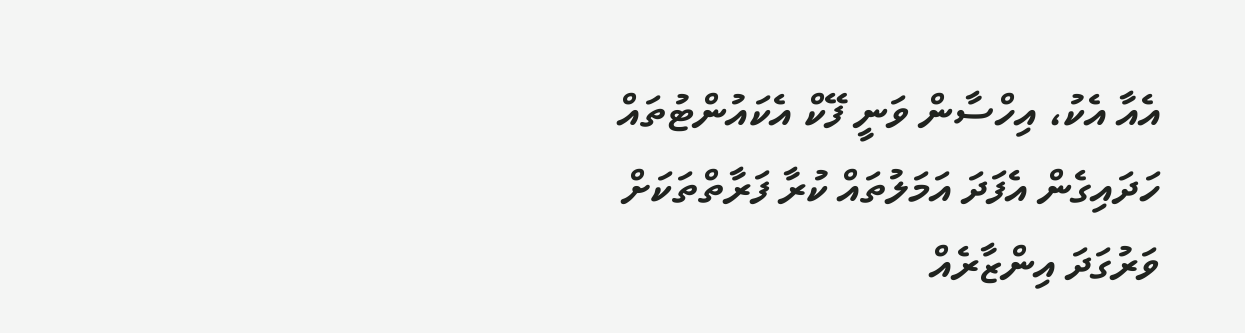އެއާ އެކު، އިހްސާން ވަނީ ފޭކް އެކައުންޓުތައް ހަދައިގެން އެފަދަ އަމަލުތައް ކުރާ ފަރާތްތަކަށް ވަރުގަދަ އިންޒާރެއް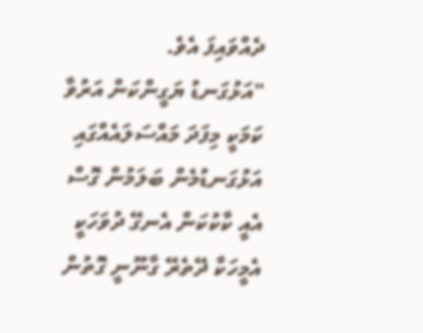ދެއްވައިފަ އެވެ.
"އަޅުގަނޑު ޔަގީންކަން އަރުވާ ކަމަކީ މިފަދަ މައްސަލައެއްގައި އަޅުގަނޑުމެން ބަލަމުން ގޮސް އެއީ ކާކުކަން އެނގޭ ދުވަހަކީ އެމީހަކާ ދޭތެރޭ ގާނޫނީ ގޮތުން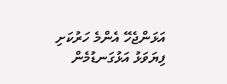އަޅަންޖެހޭ އެންމެ ހަރުކަށި ފިޔަވަޅު އަޅުގަނޑުމެން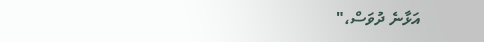އަޅާނެ ދުވަސް،"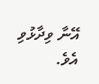އޭނާ ވިދާޅުވި އެވެ.